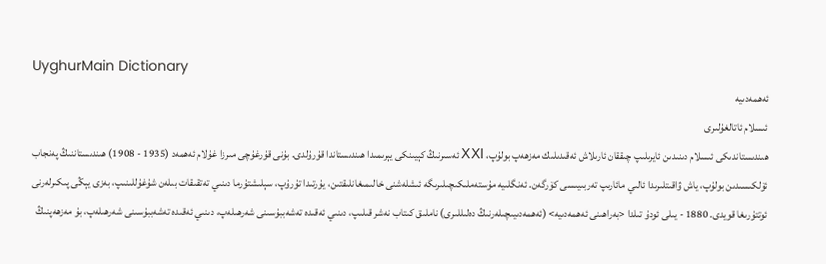UyghurMain Dictionary
ئەھمەدىيە
ئىسلام ئاتالغۇلىرى
ھىندىستاندىكى ئىسلام دىنىدىن ئايرىلىپ چىققان ئارىلاش ئەقىدىلىك مەزھەپ بولۇپ، ⅩⅪ ئەسىرنىڭ كېيىنكى يېرىمىدا ھىندىستاندا قۇرۇلدى. بۇنى قۇرغۇچى مىرزا غۇلام ئەھمەد (1935 - 1908) ھىندىستاننىڭ پەنجاب ئۆلكىسىدىن بولۇپ، ياش ۋاقىتلىرىدا ئالىي مائارىپ تەربىيىسى كۆرگەن. ئەنگلىيە مۇستەملىكىچىلىرىگە ئىشلەشنى خالىمىغانلىقتىن، يۇرتىدا تۇرۇپ، سېلىشتۇرما دىنىي تەتقىقات بىلەن شۇغۇللىنىپ، بەزى يېڭى پىكىرلەرنى ئوتتۇرىغا قويدى. 1880 - يىلى ئودۇ تىلدا <بەراھىنى ئەھمەدىيە> (ئەھمەدىيىچىلەرنىڭ دەلىللىرى) ناملىق كىتاب نەشر قىلىپ، دىنىي ئەقىدە تەشەببۇسىنى شەرھىلەپ، دىنىي ئەقىدە تەشەببۇسىنى شەرھىلەپ، بۇ مەزھەپنىڭ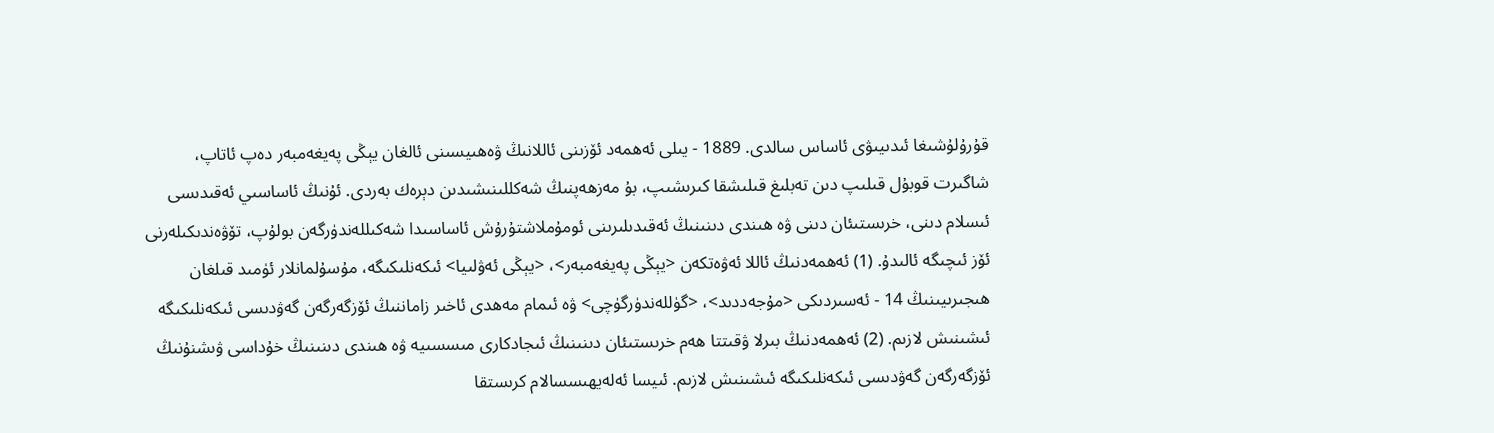قۇرۇلۇشىغا ئىدىيىۋى ئاساس سالدى. 1889 - يىلى ئەھمەد ئۆزىنى ئاللانىڭ ۋەھىيسىنى ئالغان يېڭى پەيغەمبەر دەپ ئاتاپ، شاگىرت قوبۇل قىلىپ دىن تەبلىغ قىلىشقا كىرىشىپ، بۇ مەزھەپنىڭ شەكللىنىشىدىن دېرەك بەردى. ئۇنىڭ ئاساسىي ئەقىدىسى ئىسلام دىنى، خرىستىئان دىنى ۋە ھىندى دىنىنىڭ ئەقىدىلىرىنى ئومۇملاشتۇرۇش ئاساسىدا شەكىللەندۈرگەن بولۇپ، تۆۋەندىكىلەرنى ئۆز ئىچىگە ئالىدۇ. (1) ئەھمەدنىڭ ئاللا ئەۋەتكەن <يېڭى پەيغەمبەر>، <يېڭى ئەۋلىيا> ئىكەنلىكىگە، مۇسۇلمانلار ئۈمىد قىلغان ھىجىرىيىنىڭ 14 - ئەسىردىكى <مۇجەددىد>، <گۈللەندۈرگۈچى> ۋە ئىمام مەھدى ئاخىر زاماننىڭ ئۆزگەرگەن گەۋدىسى ئىكەنلىكىگە ئىشىنىش لازىم. (2) ئەھمەدنىڭ بىرلا ۋقىتتا ھەم خرىستىئان دىنىنىڭ ئىجادكارى مىسسىيە ۋە ھىندى دىنىنىڭ خۇداسى ۋىشنۇنىڭ ئۆزگەرگەن گەۋدىسى ئىكەنلىكىگە ئىشىنىش لازىم. ئىيسا ئەلەيھىسسالام كرىستقا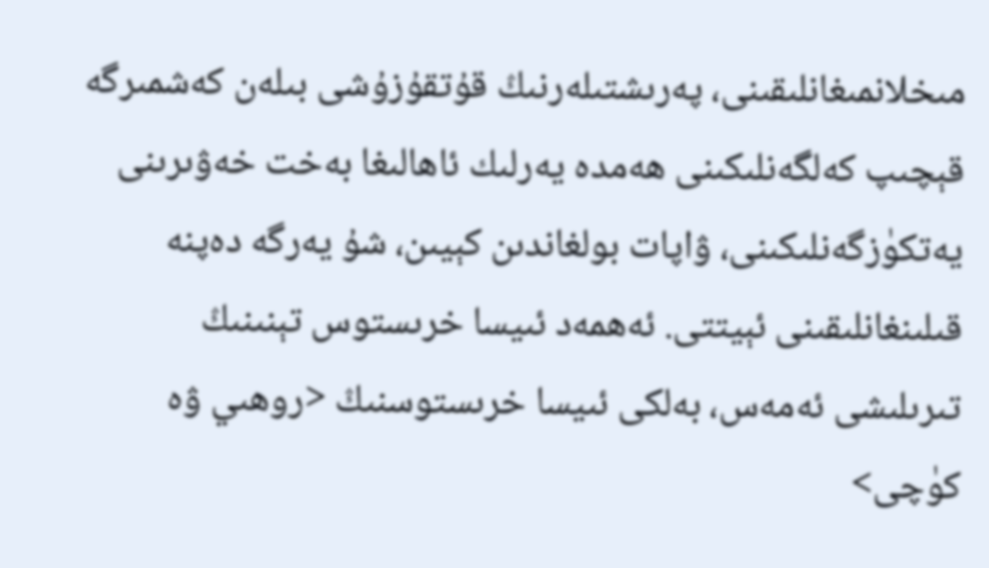مىخلانمىغانلىقىنى، پەرىشتىلەرنىڭ قۇتقۇزۇشى بىلەن كەشمىرگە قېچىپ كەلگەنلىكىنى ھەمدە يەرلىك ئاھالىغا بەخت خەۋىرىنى يەتكۈزگەنلىكىنى، ۋاپات بولغاندىن كېيىن، شۇ يەرگە دەپنە قىلىنغانلىقىنى ئېيتتى. ئەھمەد ئىيسا خرىستوس تېنىنىڭ تىرىلىشى ئەمەس، بەلكى ئىيسا خرىستوسنىڭ <روھىي ۋە كۈچى>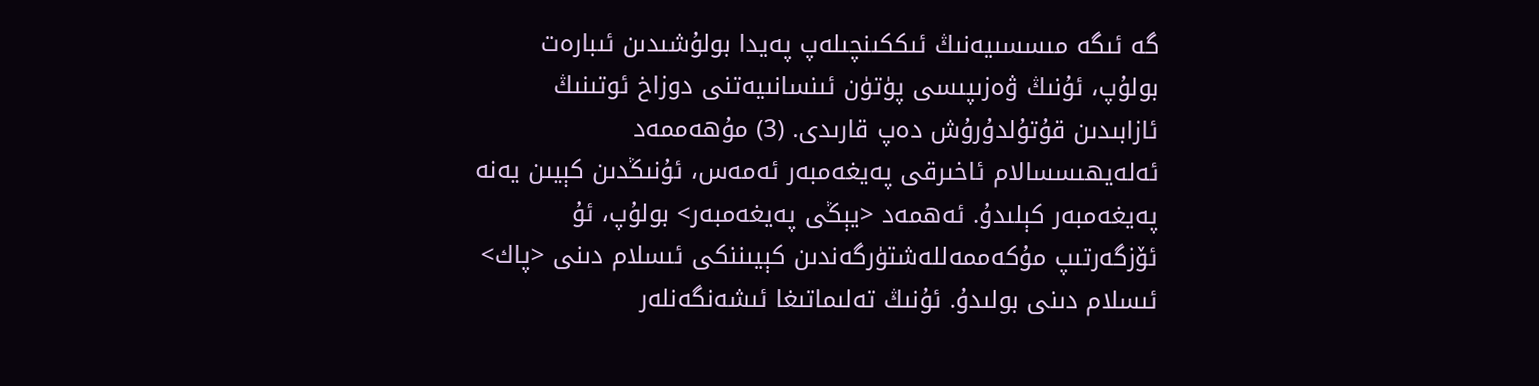گە ئىگە مىسسىيەنىڭ ئىككىنچىلەپ پەيدا بولۇشىدىن ئىبارەت بولۇپ، ئۇنىڭ ۋەزىپىسى پۈتۈن ئىنسانىيەتنى دوزاخ ئوتىنىڭ ئازابىدىن قۇتۇلدۇرۇش دەپ قارىدى. (3) مۇھەممەد ئەلەيھىسسالام ئاخىرقى پەيغەمبەر ئەمەس، ئۇنىڭدىن كېيىن يەنە پەيغەمبەر كېلىدۇ. ئەھمەد <يېڭى پەيغەمبەر> بولۇپ، ئۇ ئۆزگەرتىپ مۇكەممەللەشتۈرگەندىن كېيىننكى ئىسلام دىنى <پاك> ئىسلام دىنى بولىدۇ. ئۇنىڭ تەلىماتىغا ئىشەنگەنلەر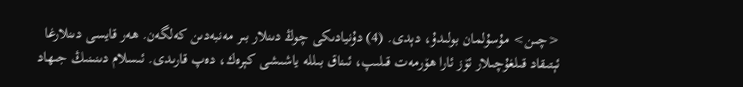<چىن> مۇسۇلمان بولىدۇ، دېدى. (4) دۇنيادىكى چوڭ دىنلار بىر مەنبەدىن كەلگەن. ھەر قايسى دىنلارغا ئېتىقاد قىلغۇچىلار ئۆز ئارا ھۆرمەت قىلىپ، ئىناق بىللە ياشىشى كېرەك، دەپ قارىدى. ئىسلام دىنىنىڭ جىھاد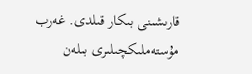قارىشىنى بىكار قىلدى. غەرب مۇستەملىكچىلىرى بىلەن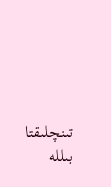تىنچلىقتا بىللە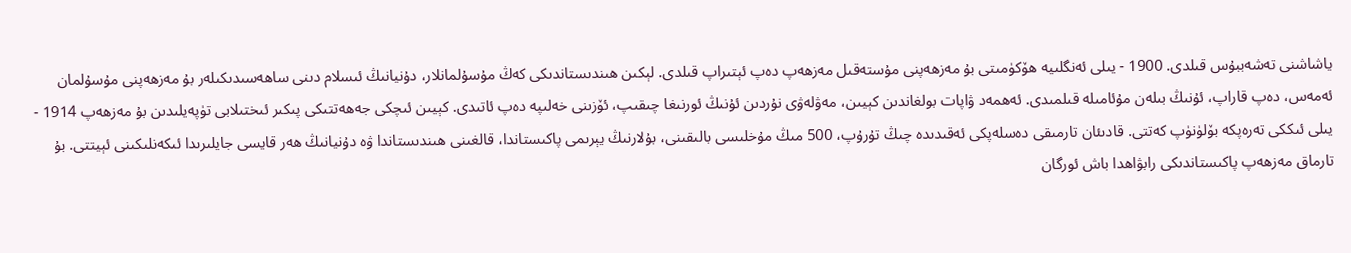ياشاشنى تەشەببۇس قىلدى. 1900 - يىلى ئەنگلىيە ھۆكۈمىتى بۇ مەزھەپنى مۇستەقىل مەزھەپ دەپ ئېتىراپ قىلدى. لېكىن ھىندىستاندىكى كەڭ مۇسۇلمانلار، دۇنيانىڭ ئىسلام دىنى ساھەسىدىكىلەر بۇ مەزھەپنى مۇسۇلمان ئەمەس، دەپ قاراپ، ئۇنىڭ بىلەن مۇئامىلە قىلمىدى. ئەھمەد ۋاپات بولغاندىن كېيىن، مەۋلەۋى نۇردىن ئۇنىڭ ئورنىغا چىقىپ، ئۆزىنى خەلىپە دەپ ئاتىدى. كېيىن ئىچكى جەھەتتىكى پىكىر ئىختىلابى تۈپەيلىدىن بۇ مەزھەپ 1914 - يىلى ئىككى تەرەپكە بۆلۈنۈپ كەتتى. قادىئان تارمىقى دەسلەپكى ئەقىدىدە چىڭ تۇرۇپ، 500 مىڭ مۇخلىسى بالىقىنى، بۇلارنىڭ يېرىمى پاكىستاندا، قالغىنى ھىندىستاندا ۋە دۇنيانىڭ ھەر قايسى جايلىرىدا ئىكەنلىكىنى ئېيتتى. بۇ تارماق مەزھەپ پاكىستاندىكى رابۋاھدا باش ئورگان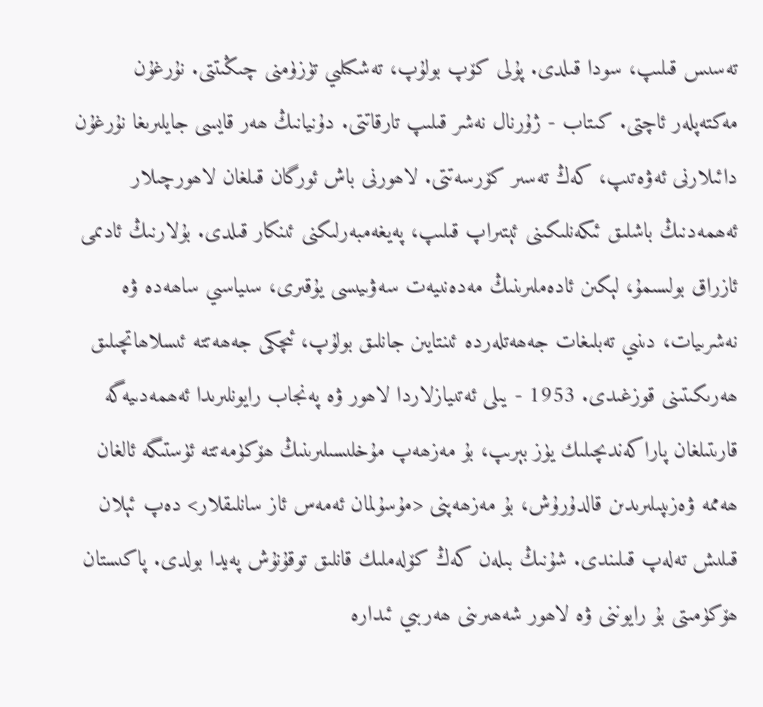تەسىس قىلىپ، سودا قىلدى. پۇلى كۆپ بولۇپ، تەشكىلىي تۈزۈمنى چىڭىتتى. نۇرغۇن مەكتەپلەر ئاچتى. كىتاب - ژۇرنال نەشر قىلىپ تارقاتتى. دۇنيانىڭ ھەر قايسى جايلىرىغا نۇرغۇن دائىلارنى ئەۋەتىپ، كەڭ تەسىر كۆرسەتتى. لاھورنى باش ئورگان قىلغان لاھورچىلار ئەھمەدنىڭ باشلىق ئىكەنلىكىنى ئېتىراپ قىلىپ، پەيغەمبەرلىكنى ئىنكار قىلدى. بۇلارنىڭ ئادىمى ئازراق بولسىمۇ، لېكىن ئادەملىرىنىڭ مەدەنىيەت سەۋىيىسى يۇقىرى، سىياسىي ساھەدە ۋە نەشرىيات، دىنىي تەبلىغات جەھەتلەردە ئىنتايىن جانلىق بولۇپ، ئىچكى جەھەتتە ئىسلاھاتچىلىق ھەرىكىتىنى قوزغىدى. 1953 - يىلى ئەتىيازلاردا لاھور ۋە پەنجاب رايونلىرىدا ئەھمەدىيەگە قارىتىلغان پاراكەندىچىلىك يۈز بېرىپ، بۇ مەزھەپ مۇخلىسىلىرىنىڭ ھۆكۈمەتتە ئۈستىگە ئالغان ھەممە ۋەزىپىلىرىدىن قالدۇرۇش، بۇ مەزھەپنى <مۇسۇلمان ئەمەس ئاز سانلىقلار> دەپ ئېلان قىلىش تەلەپ قىلىندى. شۇنىڭ بىلەن كەڭ كۆلەملىك قانلىق توقۇنۇش پەيدا بولدى. پاكىستان ھۆكۈمىتى بۇ رايوننى ۋە لاھور شەھىرىنى ھەربىي ئىدارە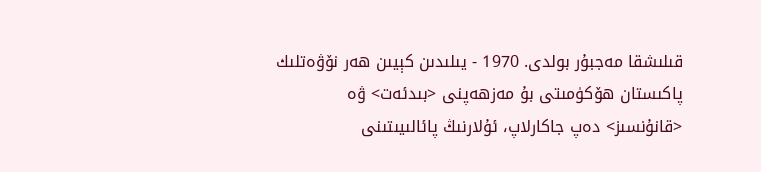قىلىشقا مەجبۇر بولدى. 1970 - يىلىدىن كېيىن ھەر نۆۋەتلىك پاكىستان ھۆكۈمىتى بۇ مەزھەپنى <بىدئەت> ۋە <قانۇنسىز> دەپ جاكارلاپ، ئۇلارنىڭ پائالىيىتىنى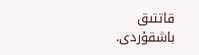قاتتىق باشقۇردى.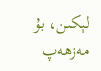لېكىن، بۇ مەزھەپ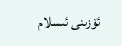ئۆزىنى ئىسلام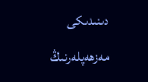دىنىدىكى مەزھەپلەرنىڭ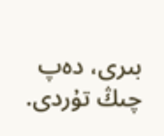بىرى، دەپ چىڭ تۇردى.